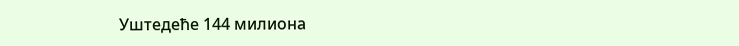Уштедеће 144 милиона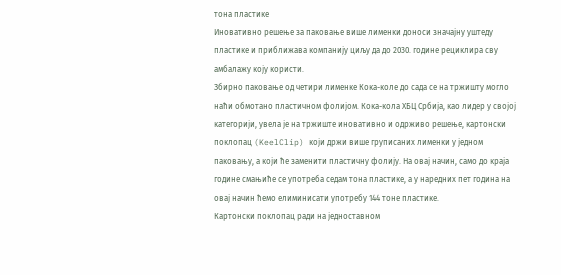тона пластике
Иновативно решење за паковање више лименки доноси значајну уштеду пластике и приближава компанију циљу да до 2030. године рециклира сву амбалажу коју користи.
Збирно паковање од четири лименке Кока-коле до сада се на тржишту могло наћи обмотано пластичном фолијом. Кока-кола ХБЦ Србија, као лидер у својој категорији, увела је на тржиште иновативно и одрживо решење, картонски поклопац (KeelClip) који држи више груписаних лименки у једном паковању, а који ће заменити пластичну фолију. На овај начин, само до краја године смањиће се употреба седам тона пластике, а у наредних пет година на овај начин ћемо елиминисати употребу 144 тоне пластике.
Картонски поклопац ради на једноставном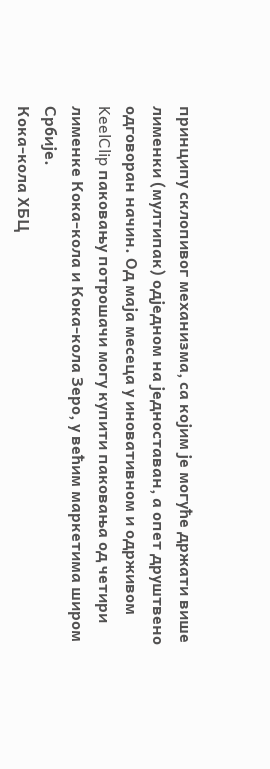принципу склопивог механизма, са којим је могуће држати више лименки (мултипак) одједном на једноставан, а опет друштвено одговоран начин. Од маја месеца у иновативном и одрживом KeelClip паковању потрошачи могу купити паковања од четири лименке Кока-кола и Кока-кола Зеро, у већим маркетима широм Србије.
Кока-кола ХБЦ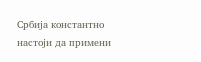Србија константно настоји да примени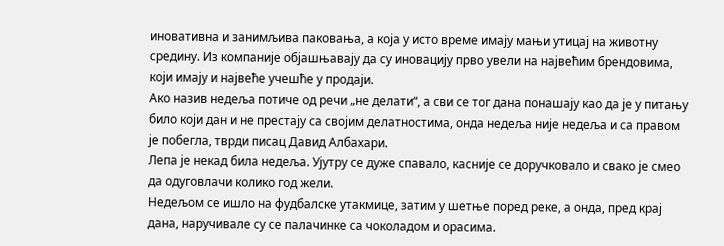иновативна и занимљива паковања, а која у исто време имају мањи утицај на животну средину. Из компаније објашњавају да су иновацију прво увели на највећим брендовима, који имају и највеће учешће у продаји.
Ако назив недеља потиче од речи „не делати“, а сви се тог дана понашају као да је у питању било који дан и не престају са својим делатностима, онда недеља није недеља и са правом је побегла, тврди писац Давид Албахари.
Лепа је некад била недеља. Ујутру се дуже спавало, касније се доручковало и свако је смео да одуговлачи колико год жели.
Недељом се ишло на фудбалске утакмице, затим у шетње поред реке, а онда, пред крај дана, наручивале су се палачинке са чоколадом и орасима.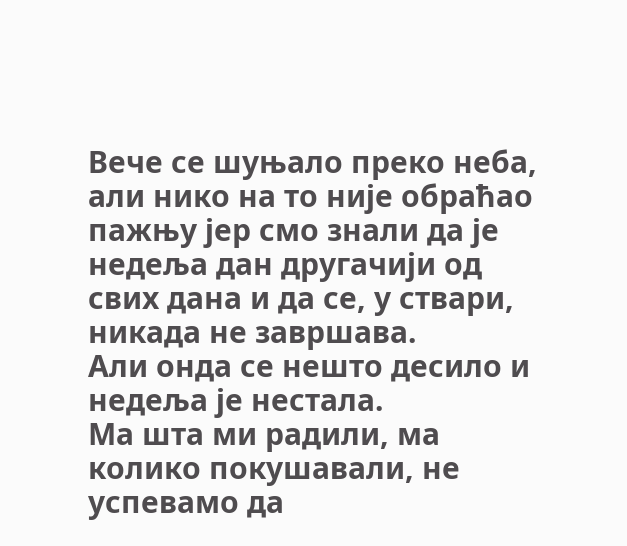Вече се шуњало преко неба, али нико на то није обраћао пажњу јер смо знали да је недеља дан другачији од свих дана и да се, у ствари, никада не завршава.
Али онда се нешто десило и недеља је нестала.
Ма шта ми радили, ма колико покушавали, не успевамо да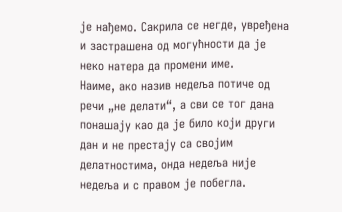је нађемо. Сакрила се негде, увређена и застрашена од могућности да је неко натера да промени име.
Наиме, ако назив недеља потиче од речи „не делати“, а сви се тог дана понашају као да је било који други дан и не престају са својим делатностима, онда недеља није недеља и с правом је побегла.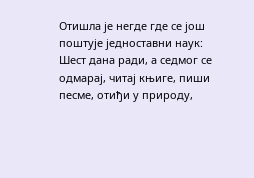Отишла је негде где се још поштује једноставни наук: Шест дана ради, а седмог се одмарај, читај књиге, пиши песме, отиђи у природу,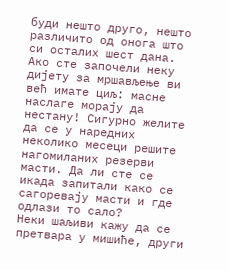буди нешто друго, нешто различито од онога што си осталих шест дана.
Ако сте започели неку дијету за мршављење ви већ имате циљ: масне наслаге морају да нестану! Сигурно желите да се у наредних неколико месеци решите нагомиланих резерви масти. Да ли сте се икада запитали како се сагоревају масти и где одлази то сало?
Неки шаљиви кажу да се претвара у мишиће, други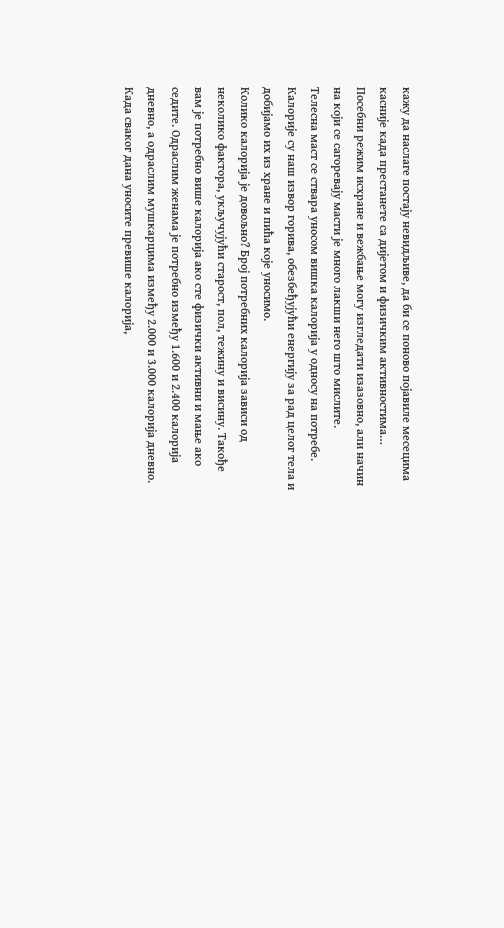кажу да наслаге постају невидљиве, да би се поново појавиле месецима касније када престанете са дијетом и физичким активностима… Посебни режим исхране и вежбање могу изгледати изазовно, али начин на који се сагоревају масти је много лакши него што мислите.
Телесна маст се ствара уносом вишка калорија у односу на потребе. Калорије су наш извор горива, обезбеђујући енергију за рад целог тела и добијамо их из хране и пића које уносимо.
Колико калорија је довољно? Број потребних калорија зависи од неколико фактора, укључујући старост, пол, тежину и висину. Такође вам је потребно више калорија ако сте физички активни и мање ако седите. Одраслим женама је потребно између 1.600 и 2.400 калорија дневно, а одраслим мушкарцима између 2.000 и 3.000 калорија дневно.
Када сваког дана уносите превише калорија,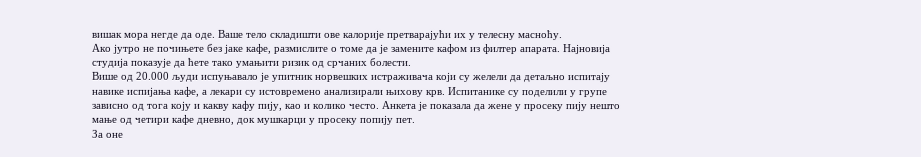вишак мора негде да оде. Ваше тело складишти ове калорије претварајући их у телесну масноћу.
Ако јутро не почињете без јаке кафе, размислите о томе да је замените кафом из филтер апарата. Најновија студија показује да ћете тако умањити ризик од срчаних болести.
Више од 20.000 људи испуњавало је упитник норвешких истраживача који су желели да детаљно испитају навике испијања кафе, а лекари су истовремено анализирали њихову крв. Испитанике су поделили у групе зависно од тога коју и какву кафу пију, као и колико често. Анкета је показала да жене у просеку пију нешто мање од четири кафе дневно, док мушкарци у просеку попију пет.
За оне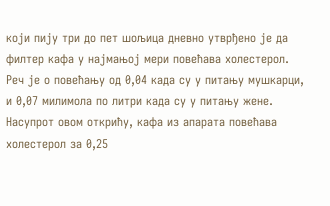који пију три до пет шољица дневно утврђено је да филтер кафа у најмањој мери повећава холестерол. Реч је о повећању од 0,04 када су у питању мушкарци, и 0,07 милимола по литри када су у питању жене. Насупрот овом открићу, кафа из апарата повећава холестерол за 0,25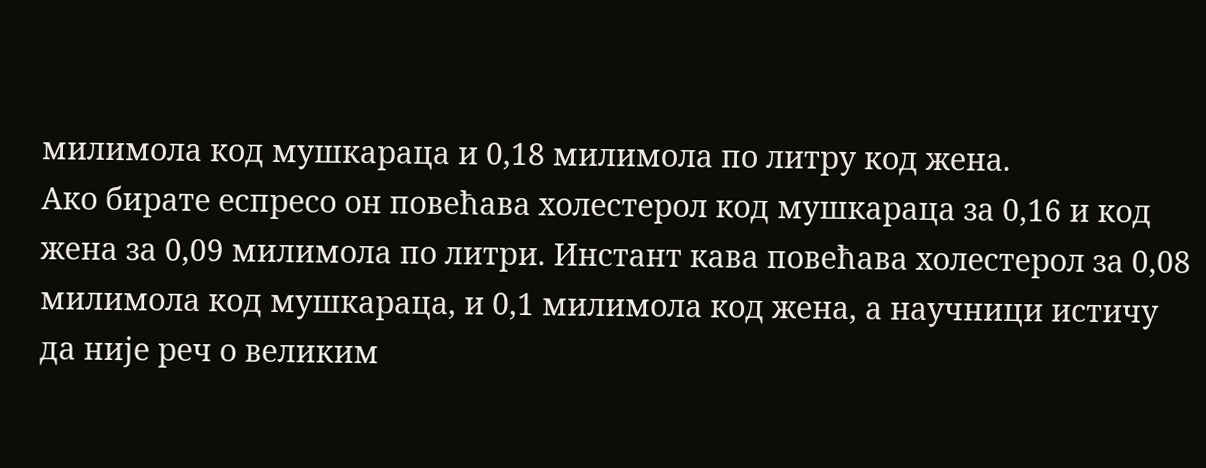милимола код мушкараца и 0,18 милимола по литру код жена.
Ако бирате еспресо он повећава холестерол код мушкараца за 0,16 и код жена за 0,09 милимола по литри. Инстант кава повећава холестерол за 0,08 милимола код мушкараца, и 0,1 милимола код жена, а научници истичу да није реч о великим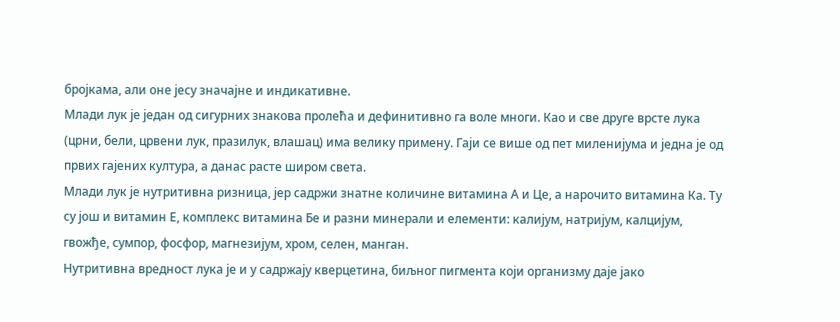бројкама, али оне јесу значајне и индикативне.
Млади лук је један од сигурних знакова пролећа и дефинитивно га воле многи. Као и све друге врсте лука (црни, бели, црвени лук, празилук, влашац) има велику примену. Гаји се више од пет миленијума и једна је од првих гајених култура, а данас расте широм света.
Млади лук је нутритивна ризница, јер садржи знатне количине витамина А и Це, а нарочито витамина Кa. Ту су још и витамин Е, комплекс витамина Бе и разни минерали и елементи: калијум, натријум, калцијум, гвожђе, сумпор, фосфор, магнезијум, хром, селен, манган.
Нутритивна вредност лука је и у садржају кверцетина, биљног пигмента који организму даје јако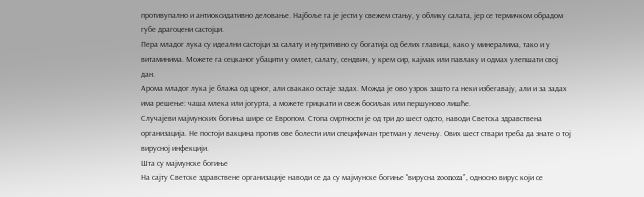противупално и антиоксидативно деловање. Најбоље га је јести у свежем стању, у облику салата, јер се термичком обрадом губе драгоцени састојци.
Пера младог лука су идеални састојци за салату и нутритивно су богатија од белих главица, како у минералима, тако и у витаминима. Можете га сецканог убацити у омлет, салату, сендвич, у крем сир, кајмак или павлаку и одмах улепшати свој дан.
Арома младог лука је блажа од црног, али свакако остаје задах. Можда је ово узрок зашто га неки избегавају, али и за задах има решење: чаша млека или јогурта, а можете грицкати и свеж босиљак или першуново лишће.
Случајеви мајмунских богиња шире се Европом. Стопа смртности је од три до шест одсто, наводи Светска здравствена организација. Не постоји вакцина против ове болести или специфичан третман у лечењу. Ових шест ствари треба да знате о тој вирусној инфекцији.
Шта су мајмунске богиње
На сајту Светске здравствене организације наводи се да су мајмунске богиње "вирусна zoonoza", односно вирус који се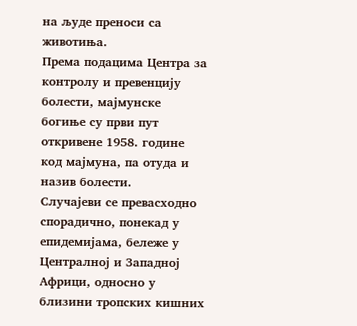на људе преноси са животиња.
Према подацима Центра за контролу и превенцију болести, мајмунске богиње су први пут откривене 1958. године код мајмуна, па отуда и назив болести.
Случајеви се превасходно спорадично, понекад у епидемијама, бележе у Централној и Западној Африци, односно у близини тропских кишних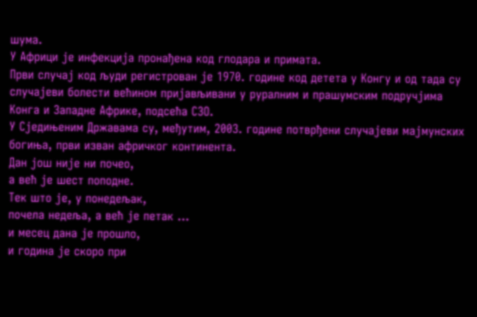шума.
У Африци је инфекција пронађена код глодара и примата.
Први случај код људи регистрован је 1970. године код детета у Конгу и од тада су случајеви болести већином пријављивани у руралним и прашумским подручјима Конга и Западне Африке, подсећа СЗО.
У Сједињеним Државама су, међутим, 2003. године потврђени случајеви мајмунских богиња, први изван афричког континента.
Дан још није ни почео,
а већ је шест поподне.
Тек што је, у понедељак,
почела недеља, а већ је петак ...
и месец дана је прошло,
и година је скоро при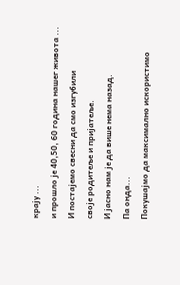крају ...
и прошло је 40,50, 60 година нашег живота ...
И постајемо свесни да смо изгубили
своје родитеље и пријатеље.
И јасно нам је да више нема назад.
Па онда...
Покушајмо да максимално искористимо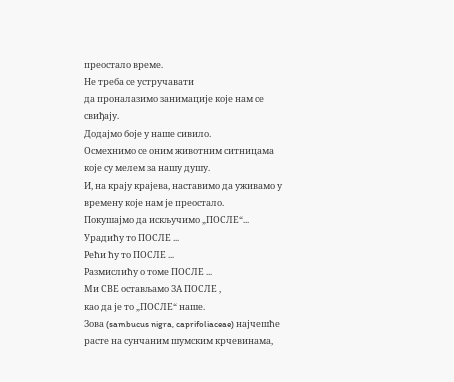преостало време.
Не треба се устручавати
да проналазимо занимације које нам се свиђају.
Додајмо боје у наше сивило.
Осмехнимо се оним животним ситницама које су мелем за нашу душу.
И, на крају крајева, наставимо да уживамо у времену које нам је преостало.
Покушајмо да искључимо „ПОСЛЕ“...
Урадићу то ПОСЛЕ ...
Рећи ћу то ПОСЛЕ ...
Размислићу о томе ПОСЛЕ ...
Ми СВЕ остављамо ЗА ПОСЛЕ ,
као да је то „ПОСЛЕ“ наше.
Зова (sambucus nigra, caprifoliaceae) најчешће расте на сунчаним шумским крчевинама,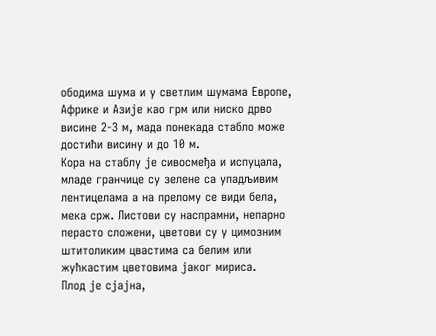ободима шума и у светлим шумама Европе, Африке и Азије као грм или ниско дрво висине 2-3 м, мада понекада стабло може достићи висину и до 10 м.
Кора на стаблу је сивосмеђа и испуцала, младе гранчице су зелене са упадљивим лентицелама а на прелому се види бела, мека срж. Листови су наспрамни, непарно перасто сложени, цветови су у цимозним штитоликим цвастима са белим или жућкастим цветовима јаког мириса.
Плод је сјајна,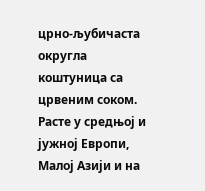црно-љубичаста округла коштуница са црвеним соком.
Расте у средњој и јужној Европи, Малој Азији и на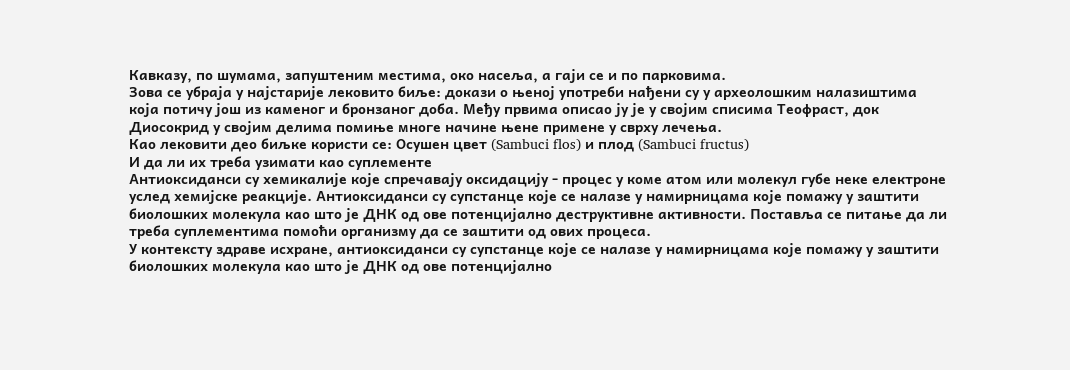Кавказу, по шумама, запуштеним местима, око насеља, а гаји се и по парковима.
Зова се убраја у најстарије лековито биље: докази о њеној употреби нађени су у археолошким налазиштима која потичу још из каменог и бронзаног доба. Међу првима описао ју је у својим списима Теофраст, док Диосокрид у својим делима помиње многе начине њене примене у сврху лечења.
Као лековити део биљке користи се: Осушен цвет (Sambuci flos) и плод (Sambuci fructus)
И да ли их треба узимати као суплементе
Антиоксиданси су хемикалије које спречавају оксидацију - процес у коме атом или молекул губе неке електроне услед хемијске реакције. Антиоксиданси су супстанце које се налазе у намирницама које помажу у заштити биолошких молекула као што је ДНК од ове потенцијално деструктивне активности. Поставља се питање да ли треба суплементима помоћи организму да се заштити од ових процеса.
У контексту здраве исхране, антиоксиданси су супстанце које се налазе у намирницама које помажу у заштити биолошких молекула као што је ДНК од ове потенцијално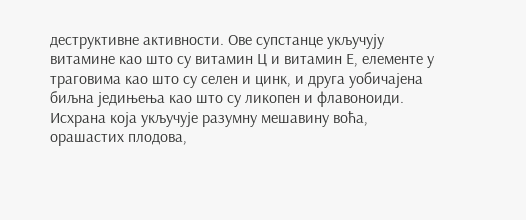деструктивне активности. Ове супстанце укључују витамине као што су витамин Ц и витамин Е, елементе у траговима као што су селен и цинк, и друга уобичајена биљна једињења као што су ликопен и флавоноиди.
Исхрана која укључује разумну мешавину воћа, орашастих плодова,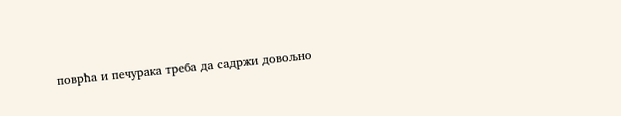поврћа и печурака треба да садржи довољно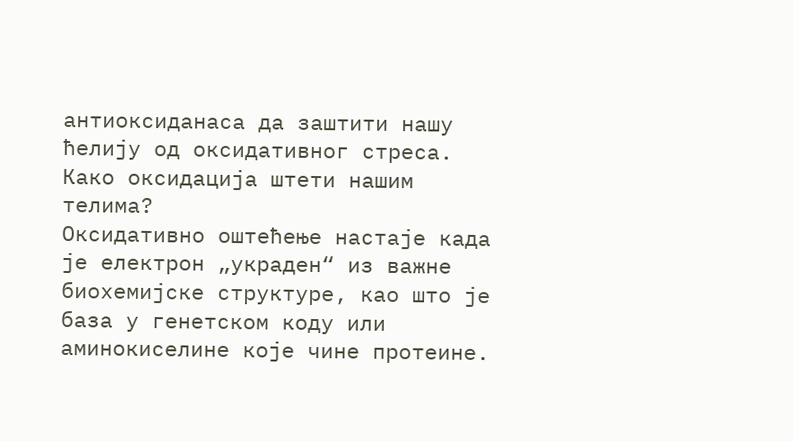антиоксиданаса да заштити нашу ћелију од оксидативног стреса.
Како оксидација штети нашим телима?
Оксидативно оштећење настаје када је електрон „украден“ из важне биохемијске структуре, као што је база у генетском коду или аминокиселине које чине протеине.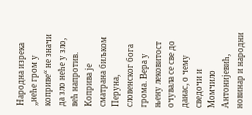Народна изрека „неће гром у коприве“ не значи да зло неће у зло, већ напротив. Коприва је сматрана биљком Перуна, словенског бога грома. Вера у њену лековитост очувала се све до данас, о чему сведочи и Момчило Антонијевић, новинар и народни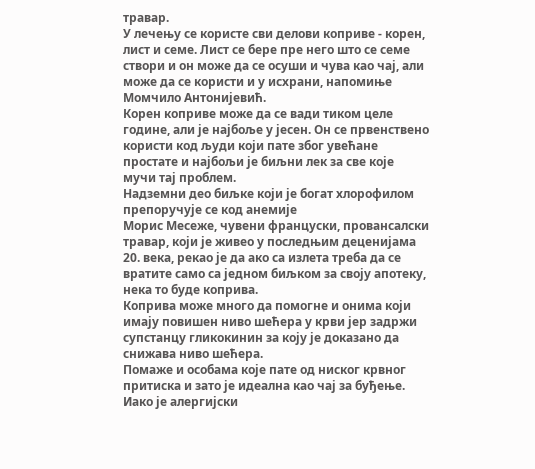травар.
У лечењу се користе сви делови коприве - корен, лист и семе. Лист се бере пре него што се семе створи и он може да се осуши и чува као чај, али може да се користи и у исхрани, напомиње Момчило Антонијевић.
Корен коприве може да се вади тиком целе године, али је најбоље у јесен. Он се првенствено користи код људи који пате због увећане простате и најбољи је биљни лек за све које мучи тај проблем.
Надземни део биљке који је богат хлорофилом препоручује се код анемије
Морис Месеже, чувени француски, провансалски травар, који је живео у последњим деценијама 20. века, рекао је да ако са излета треба да се вратите само са једном биљком за своју апотеку, нека то буде коприва.
Коприва може много да помогне и онима који имају повишен ниво шећера у крви јер задржи супстанцу гликокинин за коју је доказано да снижава ниво шећера.
Помаже и особама које пате од ниског крвног притиска и зато је идеална као чај за буђење.
Иако је алергијски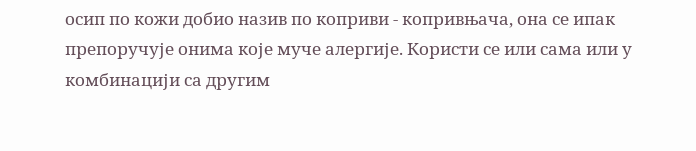осип по кожи добио назив по коприви - копривњача, она се ипак препоручује онима које муче алергије. Користи се или сама или у комбинацији са другим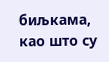биљкама, као што су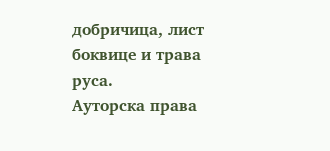добричица, лист боквице и трава руса.
Ауторска права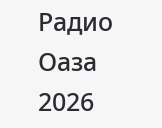Радио Оаза 2026